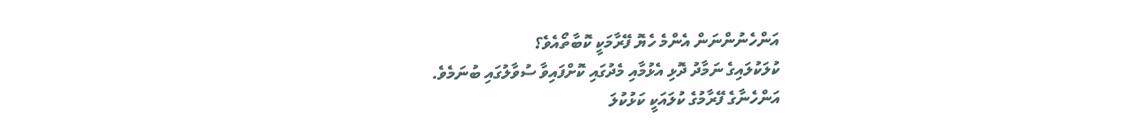އަންހެނުންނަން އެންމެ ހެޔޮ ފޭރާމަކީ ކޮބާތޯއެވެ؟
ކުލަކުލައިގެ ނަމާދު ދޮޅި އެޅުމާއި މެދުގައި ކޮށްފައިވާ ސުވާލުގައި ބުނަމެވެ.
އަންހެނާގެ ފޭރާމުގެ ކުލައަކީ ކަޅުކުލަ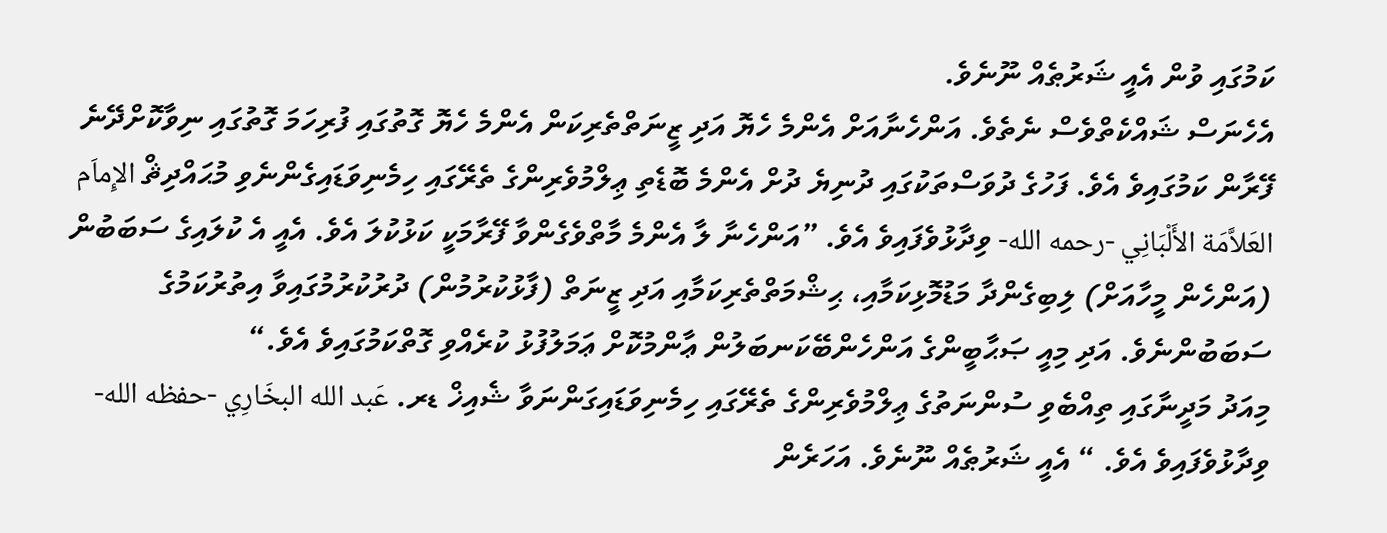ކަމުގައި ވުން އެއީ ޝަރުޠެއް ނޫނެވެ.
އެހެނަސް ޝައްކެތްވެސް ނެތެވެ. އަންހެނާއަށް އެންމެ ހެޔޮ އަދި ޒީނަތްތެރިކަން އެންމެ ހެޔޮ ގޮތުގައި ފުރިހަމަ ގޮތުގައި ނިވާކޮށްދޭނެ ފޭރާން ކަމުގައިވެ އެވެ. ފަހުގެ ދުވަސްތަކުގައި ދުނިޔެ ދުށް އެންމެ ބޮޑެތި ޢިލްމުވެރިންގެ ތެރޭގައި ހިމެނިވަޑައިގެންނެވި މުޙައްދިޘް الإِماَم العَلاَّمَة الأَلْبَانِي -رحمه الله- ވިދާޅުވެފައިވެ އެވެ. ”އަންހެނާ ލާ އެންމެ މާތްވެގެންވާ ފޭރާމަކީ ކަޅުކުލަ އެވެ. އެއީ އެ ކުލައިގެ ސަބަބުން (އަންހެން މީހާއަށް) ލިބިގެންދާ މަޑުމޮޅިކަމާއި، ޙިޝްމަތްތެރިކަމާއި އަދި ޒީނަތް (ފާޅުކުރުމުން) ދުރުކުރުމުގައިވާ އިތުރުކަމުގެ ސަބަބުންނެވެ. އަދި މިއީ ޞަޙާބީންގެ އަންހެންބޭކަނބަލުން ޢާންމުކޮށް ޢަމަލުފުޅު ކުރެއްވި ގޮތްކަމުގައިވެ އެވެ.“
މިއަދު މަދީނާގައި ތިއްބެވި ސުންނަތުގެ ޢިލްމުވެރިންގެ ތެރޭގައި ހިމެނިވަޑައިގަންނަވާ ޝެއިޚް ޑރ. عَبد الله البخَارِي -حفظه الله- ވިދާޅުވެފައިވެ އެވެ. “ އެއީ ޝަރުޠެއް ނޫނެވެ. އަހަރެން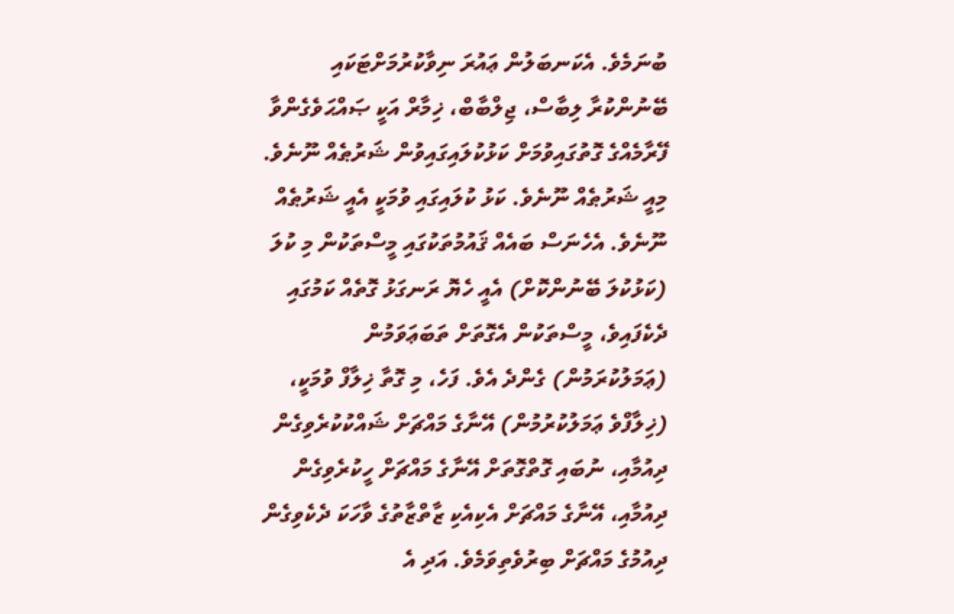ބުނަމެވެ. އެކަނބަލުން ޢައުރަ ނިވާކުރުމަށްޓަކައި ބޭނުންކުރާ ލިބާސް، ޖިލްބާބް، ޚިމާރް އަކީ ޞައްޙަވެގެންވާ ފޭރާމެއްގެ ގޮތުގައިވުމަށް ކަޅުކުލައިގައިވުން ޝަރުޠެއް ނޫނެވެ. މިއީ ޝަރުޠެއް ނޫނެވެ. ކަޅު ކުލައިގައި ވުމަކީ އެއީ ޝަރުޠެއް ނޫނެވެ. އެހެނަސް ބައެއް ޤައުމުތަކުގައި މީސްތަކުން މި ކުލަ (ކަޅުކުލަ ބޭނުންކޮށް) އެއީ ހެޔޮ ރަނގަޅު ގޮތެއް ކަމުގައި ދެކެފައިވެ، މީސްތަކުން އެގޮތަށް ތަބަޢަވަމުން (ޢަމަލުކުރަމުން) ގެންދެ އެވެ. ފަހެ، މި ގޮތާ ޚިލާފް ވުމަކީ، (ޚިލާފްވެ ޢަމަލުކުރުމުން) އޭނާގެ މައްޗަށް ޝައްކުކުރެވިގެން ދިއުމާއި، ނުބައި ގޮތްގޮތަށް އޭނާގެ މައްޗަށް ހީކުރެވިގެން ދިއުމާއި، އޭނާގެ މައްޗަށް އެކިއެކި ޒާތްޒާތުގެ ވާހަކަ ދެކެވިގެން ދިއުމުގެ މައްޗަށް ބިރުވެތިވަމެވެ. އަދި އެ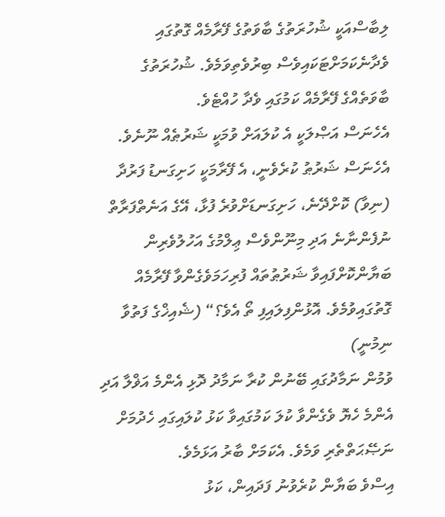ލިބާސްއަކީ ޝުހުރަތުގެ ބާވަތުގެ ފޭރާމެއް ގޮތުގައި ވެދާނެކަމަށްޓަކައިވެސް ބިރުވެތިވަމެވެ. ޝުހުރަތުގެ ބާވަތެއްގެ ފޭރާމެއް ކަމުގައި ވެދާ ހުއްޓެވެ.
އެހެނަސް އަޞްލަކީ އެ ކުލައަށް ވުމަކީ ޝަރުޠެއް ނޫނެވެ. އެހެނަސް ޝަރުޠު ކުރެވެނީ، އެ ފޭރާމަކީ ހަށިގަނޑު ފަރުދާ (ނިވާ) ކޮށްދޭނެ، ހަށިގަނޑަށްވުރެ ފުޅާ، އޭގެ އަނެތްފަރާތް ނުފެންނާނެ އަދި މިނޫންވެސް ޢިލްމުގެ އަހުލުވެރިން ބަޔާންކޮށްފައިވާ ޝަރުޠުތައް ފުރިހަމަވެގެންވާ ފޭރާމެއް ގޮތުގައިވުމެވެ. އޮޅުންފިލައިފި ތޯ އެވެ؟“ (ޝެއިޚްގެ ފަތުވާ ނިމުނީ)
ވުމުން ނަމާދުގައި ބޭނުން ކުރާ ނަމާދު ދޮޅި އެންމެ އަޥްލާ އަދި އެންމެ ހެޔޮ ވެގެންވާ ކުލަ ކަމުގައިވާ ކަޅު ކުލައިގައި ހެދުމަށް ނަޞޭޙަތްތެރި ވަމެވެ. އެކަމަށް ބާރު އަޅަމެވެ.
އިސްވެ ބަޔާން ކުރެވުނު ފަދައިން، ކަޅު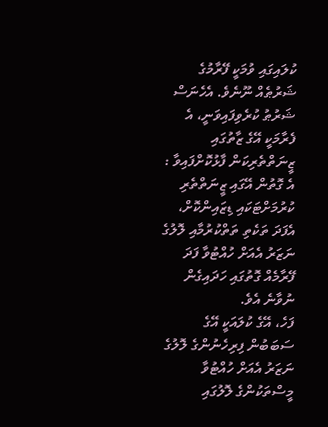ކުލައިގައި ވުމަކީ ފޭރާމުގެ ޝަރުޠެއް ނޫނެވެ. އެހެނަސް ޝަރުޠު ކުރެވިފައިވަނީ، އެ ފެރާމަކީ އޭގެ ޒާތުގައި ޒީނަތްތެރިކަން ފާޅުކޮށްފައިވާ : އެ ގޮތުން އޭގައި ޒީނަތްތެރި ކުރުމަށްޓަކައި ޑިޒައިންކޮށް، އެފަދަ ތަކެތި ތަތްކުރުމާއި ލޮލުގެ ނަޒަރު އެއަށް ހުއްޓުވާ ފަދަ ފޭރާމެއް ގޮތުގައި ހަދައިގެން ނުވާނެ އެވެ.
ފަހެ، އޭގެ ކުލައަކީ އޭގެ ސަބަބުން ފިރިހެނުންގެ ލޮލުގެ ނަޒަރު އެއަށް ހުއްޓުވާ މީސްތަކުންގެ ލޮލުގައި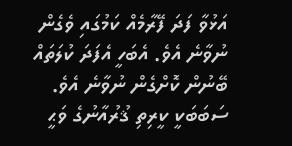އަޅުވާ ފަދަ ފޭރާމެއް ކަމުގައި ވެގެން ނުވާނެ އެވެ. އެބަހީ އެފަދަ ކުލަތައް ބޭނުން ކޮށްގެން ނުވާނެ އެވެ. ސަބަބަކީ ކީރިތި ޤުރުއާނުގެ ވަޙީ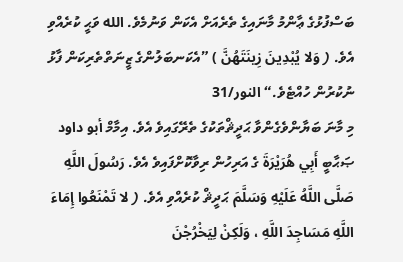ބަސްފުޅުގެ ޢާންމު މާނައިގެ ތެރެއަށް އެކަން ވަނުމެވެ. الله ވަޙީ ކުރެއްވި އެވެ. ( وَلا يُبْدِينَ زِينَتَهُنَّ ) ”އެކަނބަލުންގެ ޒީނަތްތެރިކަން ފާޅު ނުކުރުން ހުއްޓެވެ.“ النور/31
މި މާނަ ބަޔާންވެގެންވާ ޙަދީޘްތަކުގެ ތެރޭގައިވެ އެވެ. އިމާމް أبو داود ޞަޙާބީ أَبِي هُرَيْرَةَ ގެ އަރިހުން ރިވާކޮށްފައިވެ އެވެ. رَسُولَ اللَّهِ صَلَّى اللَّهُ عَلَيْهِ وَسَلَّمَ ޙަދީޘް ކުރެއްވި އެވެ. ( لا تَمْنَعُوا إِمَاءَ اللَّهِ مَسَاجِدَ اللَّهِ ، وَلَكِنْ لِيَخْرُجْنَ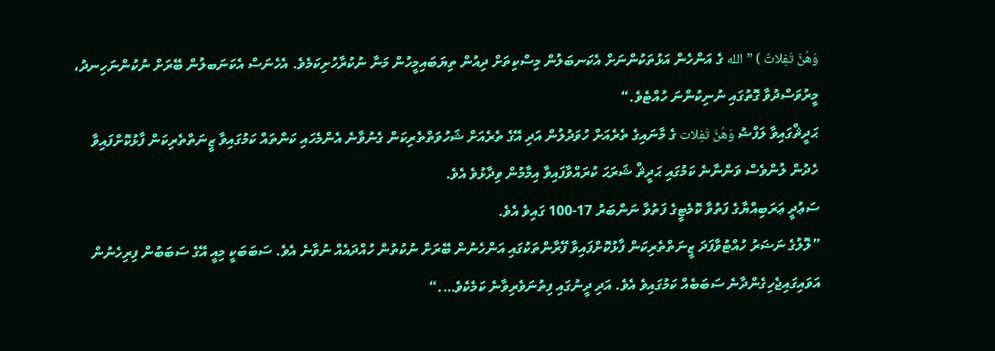وَهُنَّ تَفِلاتٌ ) ”الله ގެ އަންހެން އަޅުތަކުންނަށް އެކަނބަލުން މިސްކިތަށް ދިއުން ތިޔަބައިމީހުން މަނާ ނުކުރާހުށިކަމެވެ. އެހެނަސް އެކަނަބލުން ބޭރަށް ނުކުންނަހިނދު، މީރުވަސްދުވާ ގޮތުގައި ނުނިކުންނަ ހުއްޓެވެ.“
ޙަދީޘްގައިވާ ލަފްޟު وَهُنَّ تَفِلات ގެ މާނައިގެ ތެރެއަށް ހުވަދުލުން އަދި އޭގެ ތެރެއަށް ޝަހުވަތްތެރިކަން ގެނުވާނެ އެންމެހައި ކަންތައް ކަމުގައިވާ ޒީނަތްތެރިކަން ފާޅުކޮށްފައިވާ ހެދުން ލުންވެސް ވަންނާނެ ކަމުގައި ޙަދީޘް ޝަރަޙަ ކުރައްވާފައިވާ އިމާމުން ވިދާޅުވެ އެވެ.
ސަޢުދީ ޢަރަބިއްޔާގެ ފަތުވާ ކޮމެޓީގެ ފަތުވާ ނަންބަރު 17-100 ގައިވެ އެވެ.
”ލޮލުގެ ނަޟަރު ހުއްޓުވާފަދަ ޒީނަތްތެރިކަން ފާޅުކޮށްފައިވާ ފޭރާންތަކުގައި އަންހެނުން ބޭރަށް ނުކުތުން ހުއްދައެއް ނުވާނެ އެވެ. ސަބަބަކީ މިއީ އޭގެ ސަބަބުން ފިރިހެނުން އަވައިގައިޖެހިގެންދާނެ ސަބަބެއް ކަމުގައިވެ އެވެ. އަދި ދީނުގައި ފިތުނަވެރިވާނެ ކަމެކެވެ….“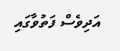އަދިވެސް ފަތުވާގައި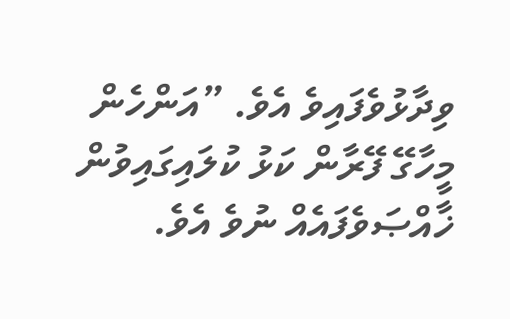ވިދާޅުވެފައިވެ އެވެ. ”އަންހެން މީހާގޭ ފޭރާން ކަޅު ކުލައިގައިވުން ޚާއްޞަވެފައެއް ނުވެ އެވެ.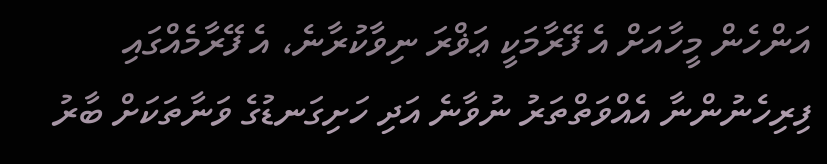އަންހެން މީހާއަށް އެ ފޭރާމަކީ ޢަޥްރަ ނިވާކުރާނެ، އެ ފޭރާމެއްގައި ފިރިހެނުންނާ އެއްވަތްތަރު ނުވާނެ އަދި ހަށިގަނޑުގެ ވަނާތަކަށް ބާރު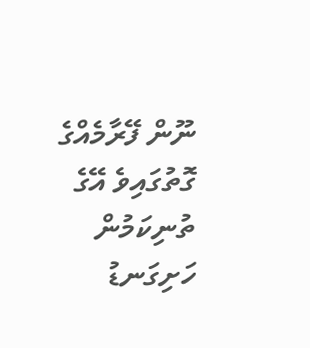ނޫން ފޭރާމެއްގެ ގޮތުގައިވެ އޭގެ ތުނިކަމުން ހަށިގަނޑު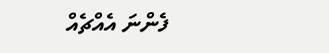ފެންނަ އެއްޗެއް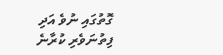ގޮތުގައި ނުވެ އަދި ފިތުނަވެރި ކުރާނެ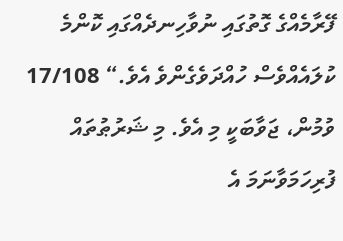ފޭރާމެއްގެ ގޮތުގައި ނުވާހިނދެއްގައި ކޮންމެ ކުލައެއްވެސް ހުއްދަވެގެންވެ އެވެ.“ 17/108
ވުމުން، ޖަވާބަކީ މި އެވެ. މި ޝަރުޠުތައް ފުރިހަމަވާނަމަ އެ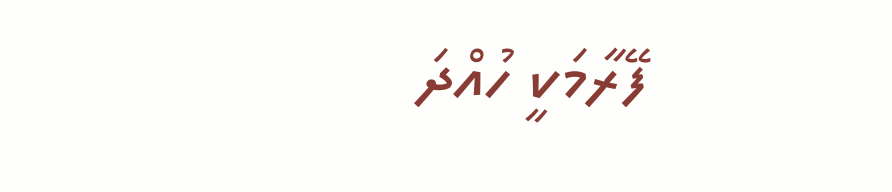ފޭރާމަކީ ހުއްދަ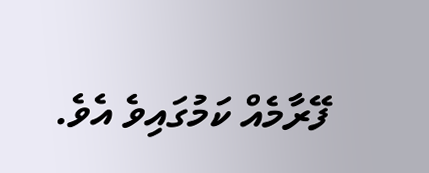ފޭރާމެއް ކަމުގައިވެ އެވެ.